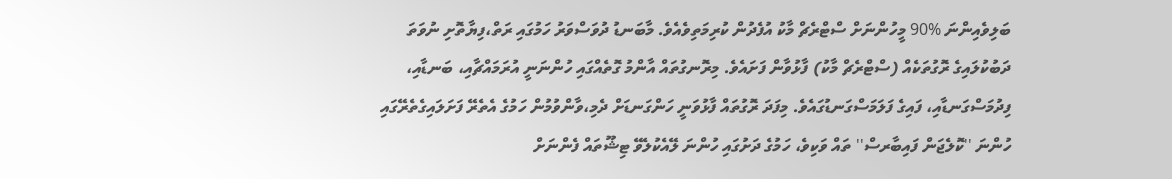ބަލިވެއިންނަ %90 މީހުންނަށް ސްޓްރެޗް މާކު އުފެދުން ކުރިމަތިވެއެވެ. މާބަނޑު ދުވަސްވަރު ހަމުގައި ރަތް،ފިޔާތޮށި ނުވަތަ ދަބުކުލައިގެ ރޮގުތަކެއް (ސްޓްރެޗް މާކު) ފާޅުވާން ފަށައެވެ. މިރޮނގުތައް އާންމު ގޮތެއްގައި ހުންނަނީ އުރަމައްޗާއި، ބަނޑާއި، ފިދުމަސްގަނޑާއި، ފައިގެ ފަލަމަސްގަނޑުގައެވެ. މިފަދަ ރޮގުތައް ފާޅުވަނީ ހަންގަނޑަށް ދެމި،ވާންވުމުން ހަމުގެ އެތެރޭ ފަށަލައިގެތެރޭގައި ހުންނަ ''ކޮލެޖަން ފައިބާރސް'' ތައް ވަކިވެ، ހަމުގެ ދަށުގައި ހުންނަ ލޭއެކުލެވޭ ޓިޝޫތައް ފެންނަށް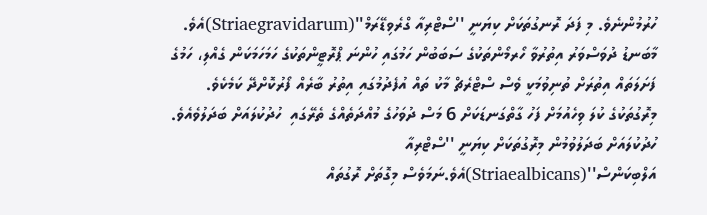ހުރުމުންނެވެ. މި ފަދަ ރޮނގުތަކަށް ކިޔަނީ ''ސްޓްރިއާ ގްރެވިޑޭރަމް''(Striaegravidarum)އެވެ. މާބަނޑު ދުވަސްވަރު އިތުރުވާ ހޯރމޯންތަކުގެ ސަބަބުން ހަމުގައި ހުންނަ ޕްރޮޓީންތަކުގެ ހަމަހަމަކަން ގެއްލި، ހަމުގެ ފަށަލަތައް އިތުރަށް ތުނިވުމަކީ ވެސް ސްޓްރެޗް މާކު ތައް އުފެދުމުގައި އިތުރު ބާރެއް ފޯރުކޮށްދޭ ކަމެކެވެ.
މިރޮގުތަކުގެ ކުލަ ވިހެއުމަށް ފަހު ގާތްގަނޑަކަށް 6 މަސް ދުވަހުގެ މުއްދަތެއްގެ ތެރޭގައި  ހުދުކުލައަށް ބަދަލުވެއެވެ. ހުދުކުލައަށް ބަދަލުވުމުން މިރޮގުތަކަށް ކިޔަނީ ''ސްޓްރިއާ އަލްބިކަންސް''(Striaealbicans)އެވެ.ނަމަވެސް މިގޮތަށް ރޮގުތައް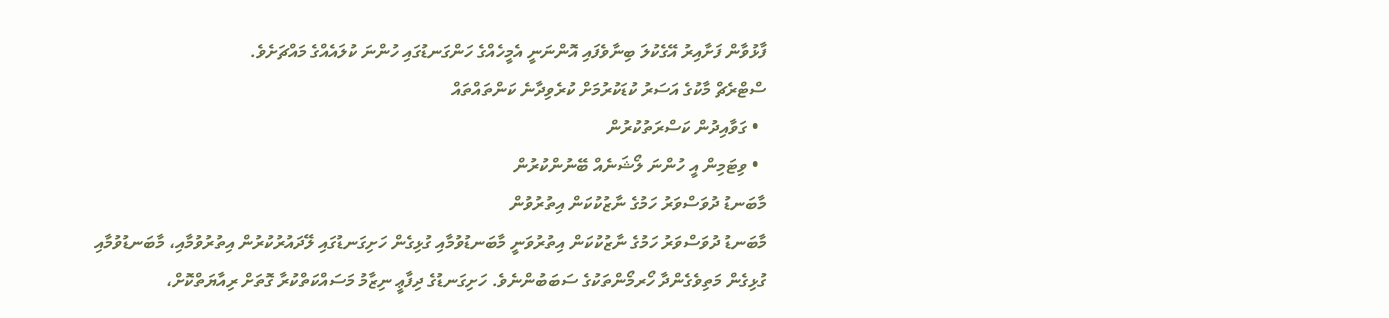ފާޅުވާން ފަށާއިރު އޭގެކުލަ ބިނާވެފައި އޮންނަނީ އެމީހެއްގެ ހަންގަނޑުގައި ހުންނަ ކުލައެއްގެ މައްޗަށެވެ.
ސްޓްރެޗް މާކުގެ އަސަރު ކުޑަކުރުމަށް ކުރެވިދާނެ ކަންތައްތައް
  • ގަވާއިދުން ކަސްރަތުކުރުން
  • ވިޓަމިން އީ ހުންނަ ލޯޝަނެއް ބޭނުންކުރުން
މާބަނޑު ދުވަސްވަރު ހަމުގެ ނާޒުކުކަން އިތުރުވުން
މާބަނޑު ދުވަސްވަރު ހަމުގެ ނާޒުކުކަން އިތުރުވަނީ މާބަނޑުވުމާއި ގުޅިގެން ހަށިގަނޑުގައި ލޭދައުރުކުރުން އިތުރުވުމާއި، މާބަނޑުވުމާއި ގުޅިގެން މަތިވެގެންދާ ހޯރމޯންތަކުގެ ސަބަބުންނެވެ. ހަށިގަނޑުގެ ދިފާޢީ ނިޒާމު މަސައްކަތްކުރާ ގޮތަށް ރިއާޔަތްކޮށް،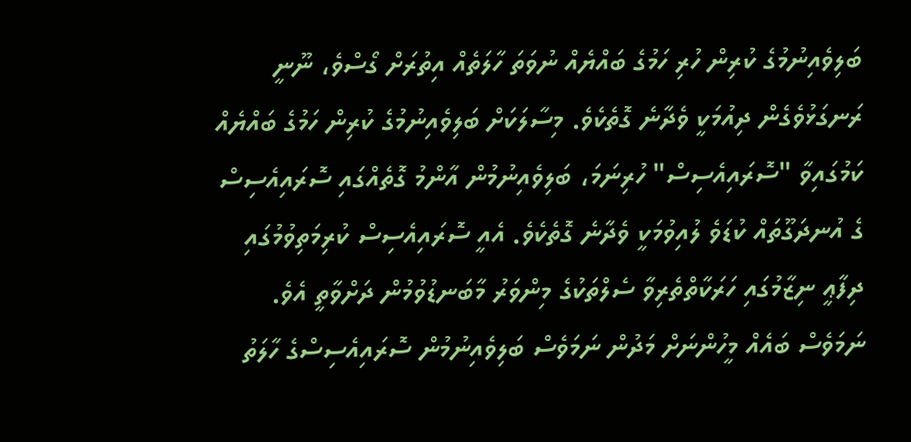ބަލިވެއިނުމުގެ ކުރިން ހުރި ހަމުގެ ބައްޔެއް ނުވަތަ ހާލަތެއް އިތުރަށް ގޯސްވެ، ނޫނީ ރަނގަޅުވެގެން ދިއުމަކީ ވެދާނެ ގޮތެކެވެ. މިސާލަކަށް ބަލިވެއިނުމުގެ ކުރިން ހަމުގެ ބައްޔެއް ކަމުގައިވާ "ސޮރައިއެސިސް" ހުރިނަމަ، ބަލިވެއިނުމުން އާންމު ގޮތެއްގައި ސޮރައިއެސިސް ގެ އުނދަގޫތައް ކުޑަވެ ލުއިވުމަކީ ވެދާނެ ގޮތެކެވެ. އެއީ ސޮރައިއެސިސް ކުރިމަތިވުމުގައި ދިފާޢީ ނިޒާމުގައި ހަރަކާތްތެރިވާ ސެލްތަކުގެ މިންވަރު މާބަނޑުވުމުން ދަށްވާތީ އެވެ. ނަމަވެސް ބައެއް މީހުންނަށް މަދުން ނަމަވެސް ބަލިވެއިނުމުން ސޮރައިއެސިސްގެ ހާލަތު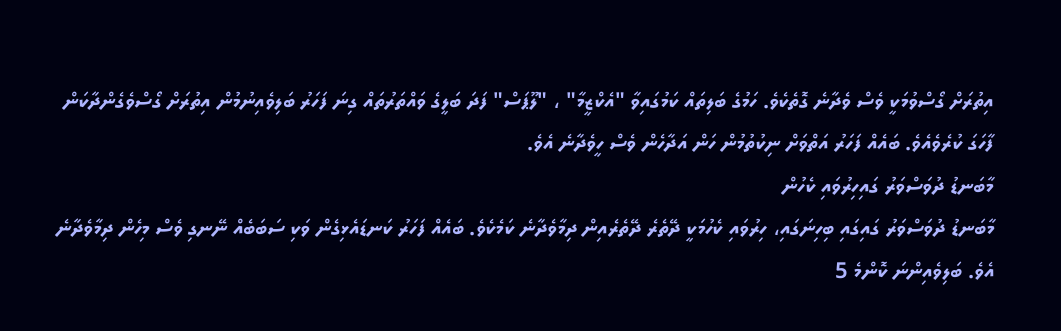އިތުރަށް ގޯސްވުމަކީ ވެސް ވެދާނެ ގޮތެކެވެ. ހަމުގެ ބަލިތައް ކަމުގައިވާ "އެކްޒީމާ" ، "ލޫޕަސް" ފަދަ ބަލީގެ ވައްތަރުތައް ގިނަ ފަހަރު ބަލިވެއިނުމުން އިތުރަށް ގޯސްވެގެންދާކަން ފާހަގަ ކުރެވެއެވެ. ބައެއް ފަހަރު އަތްވަށް ނިކުތުމުން ހަން އަދާހެން ވެސް ހީވެދާނެ އެވެ.
މާބަނޑު ދުވަސްވަރު ގައިހިރުވައި ކެހުން
މާބަނޑު ދުވަސްވަރު ގައިގައި ބިހިނަގައި، ހިރުވައި ކެހުމަކީ ދޭތެރެ ދޭތެރެއިން ދިމާވެދާނެ ކަމެކެވެ. ބައެއް ފަހަރު ކަނޑައެޅިގެން ވަކި ސަބަބެއް ނޭނގި ވެސް މިހެން ދިމާވެދާނެ އެވެ. ބަލިވެއިންނަ ކޮންމެ 5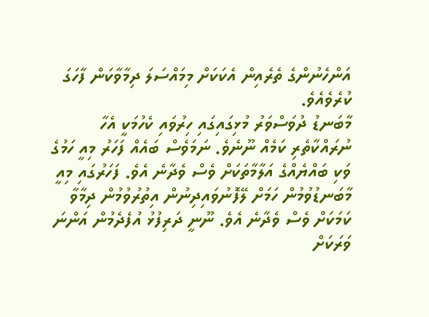އަންހެނުންގެ ތެރެއިން އެކަކަށް މިމައްސަލަ ދިމާވާކަން ފާހަގަ ކުރެވެއެވެ.
މާބަނޑު ދުވަސްވަރު މުޅިގައިގައި ހިރުވައި ކެހުމަކީ އެހާ ނުރައްކާތެރި ކަމެއް ނޫނެވެ. ނަމަވެސް ބައެއް ފަހަރު މިއީ ހަމުގެ ވަކި ބައްޔެއްގެ އަލާމާތަކަށް ވެސް ވެދާނެ އެވެ. ފަހަރުގައި މިއީ މާބަނޑުވުމުން ހަމަށް ލޭފޮނުވައިދިނުން އިތުރުވުމުން ދިމާވާ ކަމަކަށް ވެސް ވެދާނެ އެވެ. ނޫނީ ދަރިފުޅު އުފެދެމުން އަންނަ ވަރަކަށް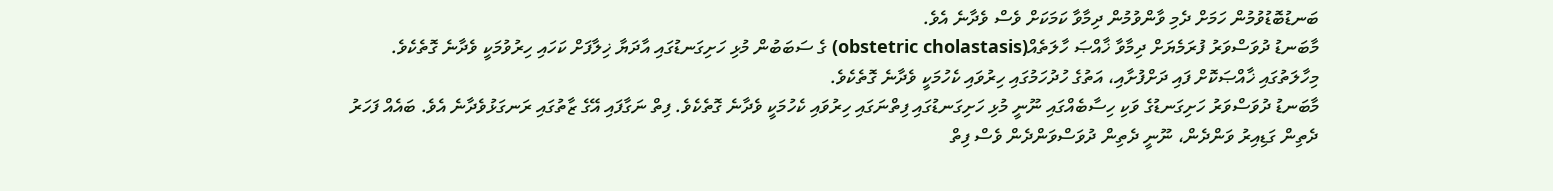ބަނޑުބޮޑުވުމުން ހަމަށް ދެމި ވާންވުމުން ދިމާވާ ކަމަކަށް ވެސް ވެދާނެ އެވެ.
މާބަނޑު ދުވަސްވަރު ފުރަމެޔަށް ދިމާވާ ޚާއްޞަ ހާލަތެއް(obstetric cholastasis) ގެ ސަބަބުން މުޅި ހަށިގަނޑުގައި އާދަޔާ ޚިލާފަށް ކަހައި ހިރުވުމަކީ ވެދާނެ ގޮތެކެވެ. މިހާލަތުގައި ޚާއްޞަކޮށް ފައި ދަށްފުށާއި، އަތުގެ ހުދުހަމުގައި ހިރުވައި ކެހުމަކީ ވެދާނެ ގޮތެކެވެ.
މާބަނޑު ދުވަސްވަރު ހަށިގަނޑުގެ ވަކި ހިސާބެއްގައި ނޫނީ މުޅި ހަށިގަނޑުގައި ފިތްނަގައި ހިރުވައި ކެހުމަކީ ވެދާނެ ގޮތެކެވެ. ފިތް ނަގާފައި އޭގެ ޒާތުގައި ރަނގަޅުވެދާނެ އެވެ. ބައެއް ފަހަރު ދެތިން ގަޑިއިރު ވަންދެން، ނޫނީ ދެތިން ދުވަސްވަންދެން ވެސް ފިތް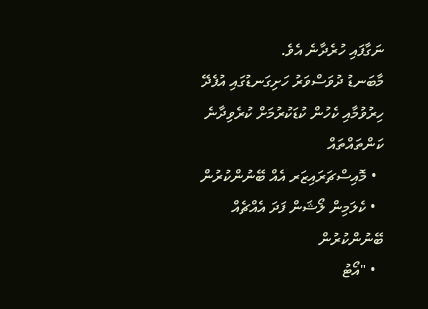ނަގާފައި ހުރެދާނެ އެވެ.
މާބަނޑު ދުވަސްވަރު ހަށިގަނޑުގައި އުފެދޭ ހިރުވުމާއި ކެހުން ކުޑަކުރުމަށް ކުރެވިދާނެ ކަންތައްތައް
  • މޮއިސްޗަރައިޒަރ އެއް ބޭނުންކުރުން
  • ކެލަމިން ލޯޝަން ފަދަ އެއްޗެއް ބޭނުންކުރުން
  • "އޯޓު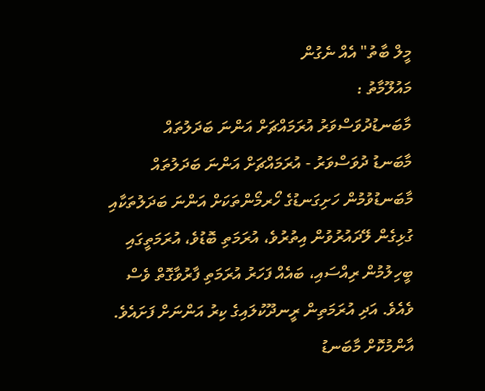މީލް ބާތު" އެއް ނެގުން
މައުލޫމާތު :
މާބަނޑުދުވަސްވަރު އުރަމައްޗަށް އަންނަ ބަދަލުތައް
މާބަނޑު ދުވަސްވަރު - އުރަމައްޗަށް އަންނަ ބަދަލުތައް
މާބަނޑުވުމުން ހަށިގަނޑުގެ ހޯރމޯންތަކަށް އަންނަ ބަދަލުތަކާއި ގުޅިގެން ލޭދައުރުވުން އިތުރުވެ، އުރަމަތި ބޮޑުވެ، އުރަމަތީގައި ބީހިލުމުން ރިއްސައި، ބައެއް ފަހަރު އުރަމަތި ފާރުވާގޮތް ވެސް ވެއެވެ. އަދި އުރަމަތިން ރީނދޫކުލައިގެ ކިރު އަންނަށް ފަށައެވެ.
އާންމުކޮށް މާބަނޑު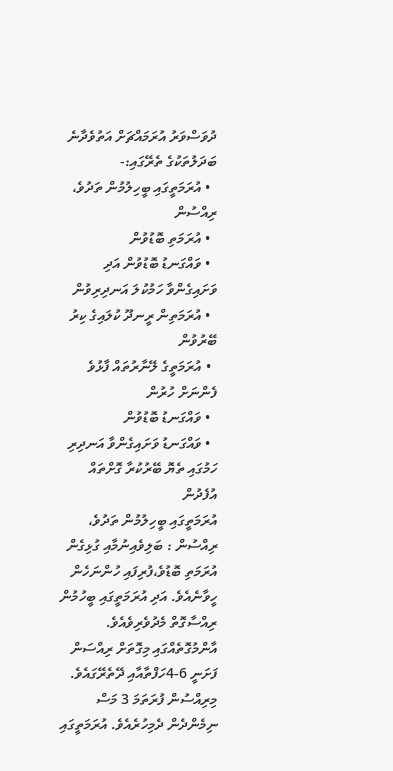ދުވަސްވަރު އުރަމައްޗަށް އަތުވެދާނެ ބަދަލުތަކުގެ ތެރޭގައި:-
  • އުރަމަތީގައި ބީހިލުމުން ތަދުވެ، ރިއްސުން
  • އުރަމަތި ބޮޑުވުން
  • ވައްގަނޑު ބޮޑުވުން އަދި ވަށައިގެންވާ ހަމުކުލަ އަނދިރިވުން
  • އުރަމަތިން ރީނދޫ ކުލައިގެ ކިރު ބޭރުވުން
  • އުރަމަތީގެ ލޭނާރުތައް ފާޅުވެ ފެންނަށް ހުރުން
  • ވައްގަނޑު ބޮޑުވުން
  • ވައްގަނޑު ވަށައިގެންވާ އަނދިރި ހަމުގައި ތެޔޮ ބޭރުކުރާ ގޮށްތައް އުފެދުން
އުރަމަތީގައި ބީހިލުމުން ތަދުވެ، ރިއްސުން : ބަލިވެއިނުމާއި ގުޅިގެން އުރަމަތި ބޮޑުވެ،ފުރިފައި ހުންނަހެން ހީވާނެއެވެ. އަދި އުރަމަތީގައި ބީހުމުން ރިއްސާގޮތް މެދުވެރިވެއެވެ. އާންމުގޮތެއްގައި މިގޮތަށް ރިއްސަން ފަށަނީ 6-4ހަފްތާއާއި ދޭތެރޭގައެވެ. މިރިއްސުން ފުރަތަމަ 3 މަސް ނިމެންދެން ދެމިހުރެއެވެ. އުރަމަތީގައި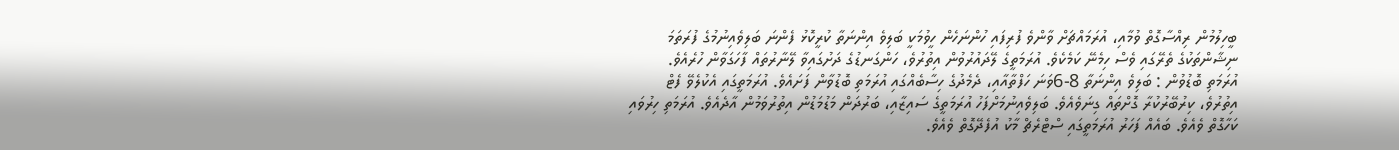ބީހިލުމުން ރިއްސާގޮތް ވުމާއި، އުރަމައްޗަށް ވާންވެ ފުރިފައި ހުންނަހެން ހީވުމަކީ ބަލިވެ އިންނަތާ ކުރީކޮޅު ފެންނަ ބަލިވެއިނުމުގެ ފުރަތަމަ ނިޝާންތަކުގެ ތެރޭގައި ވެސް ހިމެނޭ ކަމެކެވެ. އުރަމަތީގެ ލޭދައުރުވުން އިތުރުވެ، ހަންގަނޑުގެ ދަށުގައިވާ ލޭނާރުތައް ފާހަގަވާން ހުރެއެވެ.
އުރަމަތި ބޮޑުވުން : ބަލިވެ އިންނަތާ 8-6ވަނަ ހަފްތާއާއި، ދެމެދުގެ ހިސާބެއްގައި އުރަމަތި ބޮޑުވާން ފަށައެވެ. އުރަމަތީގައި އެކުލެވޭ ފެޓް އިތުރުވެ، ކިރުބޭރުކުރާ ގޮށްތައް ގިނަވެއެވެ. ބަލިވެއިނުމަށްފަހު އުރަމަތީގެ ސައިޒާއި، ބަރުދަން މަޑުމަޑުން އިތުރުވަމުން އާދެއެވެ. އުރަމަތި ހިރުވައި ކަހާގޮތް ވެއެވެ. ބައެއް ފަހަރު އުރަމަތީގައި ސްޓްރެޗް މާކު އުފެދޭގޮތް ވެއެވެ.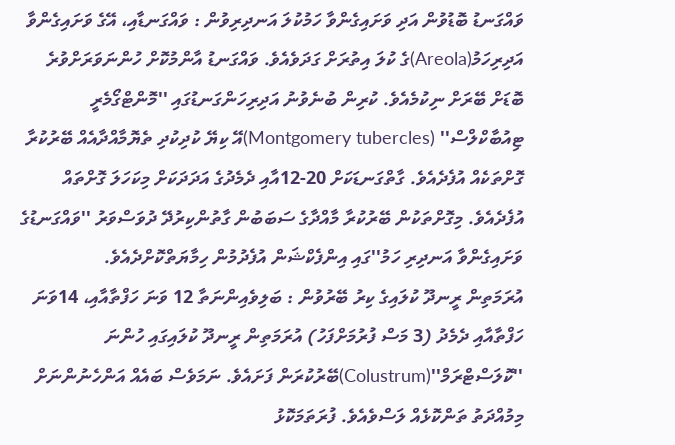ވައްގަނޑު ބޮޑުވުން އަދި ވަށައިގެންވާ ހަމުކުލަ އަނދިރިވުން : ވައްގަނޑާއި، އޭގެ ވަށައިގެންވާ އަދިރިހަމު(Areola)ގެ ކުލަ އިތުރަށް ގަދަވެއެވެ. ވައްގަނޑު އާންމުކޮށް ހުންނަވަރަށްވުރެ ބޮޑަށް ބޭރަށް ނިކުމެއެވެ. ކުރިން ބުނެވުނު އަދިރިހަންގަނޑުގައި ''މޮންޓްގޯމެރީ ޓިއުބާކްލްސް'' (Montgomery tubercles)އޭ ކިޔޭ ކުދިކުދި ތެޔޮމާއްދާއެއް ބޭރުކުރާ ގޮށްތަކެއް އުފެދެއެވެ. ގާތްގަނޑަކަށް 20-12އާއި ދެމެދުގެ އަދަދަކަށް މިކަހަލަ ގޮށްތައް އުފެދެއެވެ. މިގޮށްތަކުން ބޭރުކުރާ މާއްދާގެ ސަބަބުން ގާތުންކިރުދޭ ދުވަސްވަރު ''ވައްގަނޑުގެ ވަށައިގެންވާ އަނދިރި ހަމު''ގައި އިންފެކްޝަން އުފެދުމުން ހިމާޔަތްކޮށްދެއެވެ.
އުރަމަތިން ރީނދޫ ކުލައިގެ ކިރު ބޭރުވުން : ބަލިވެއިންނަތާ 12 ވަނަ ހަފްތާއާއި، 14ވަނަ ހަފްތާއާއި ދެމެދު (3 މަސް ފުރުމަށްފަހު) އުރަމަތިން ރީނދޫ ކުލައިގައި ހުންނަ  ''ކޮލަސްޓްރަމް''(Colustrum)ބޭރުކުރަން ފަށައެވެ. ނަމަވެސް ބައެއް އަންހެނުންނަށް މިމުއްދަތު ތަންކޮޅެއް ލަސްވެއެވެ. ފުރަތަމަކޮޅު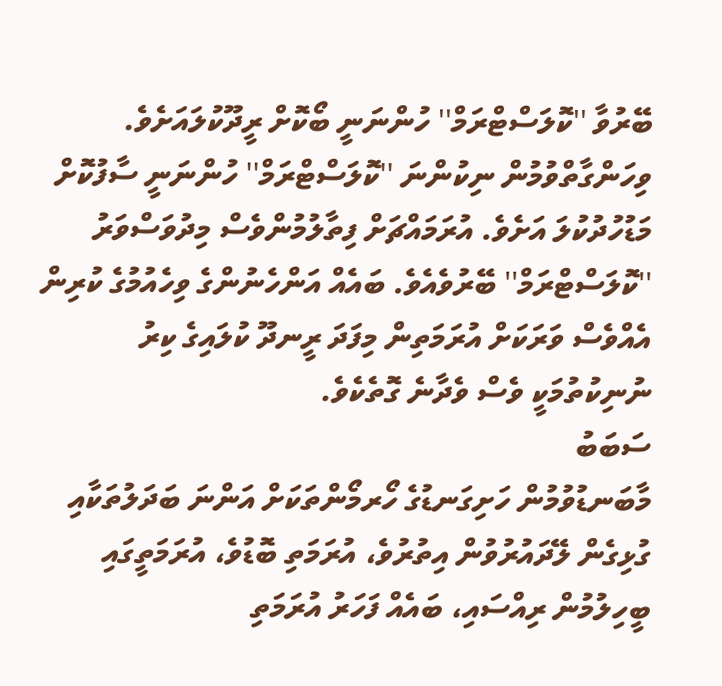ބޭރުވާ ''ކޮލަސްޓްރަމް'' ހުންނަނީ ބޯކޮށް ރީދޫކުލައަށެވެ. ވިހަންގާތްވުމުން ނިކުންނަ ''ކޮލަސްޓްރަމް'' ހުންނަނީ ސާފުކޮށް މަޑުހުދުކުލަ އަށެވެ. އުރަމައްޗަށް ފިތާލުމުންވެސް މިދުވަސްވަރު ''ކޮލަސްޓްރަމް'' ބޭރުވެއެވެ. ބައެއް އަންހެނުންގެ ވިހެއުމުގެ ކުރިން އެއްވެސް ވަރަކަށް އުރަމަތިން މިފަދަ ރީނދޫ ކުލައިގެ ކިރު ނުނިކުތުމަކީ ވެސް ވެދާނެ ގޮތެކެވެ.
ސަބަބު
މާބަނޑުވުމުން ހަށިގަނޑުގެ ހޯރމޯންތަކަށް އަންނަ ބަދަލުތަކާއި ގުޅިގެން ލޭދައުރުވުން އިތުރުވެ، އުރަމަތި ބޮޑުވެ، އުރަމަތީގައި ބީހިލުމުން ރިއްސައި، ބައެއް ފަހަރު އުރަމަތި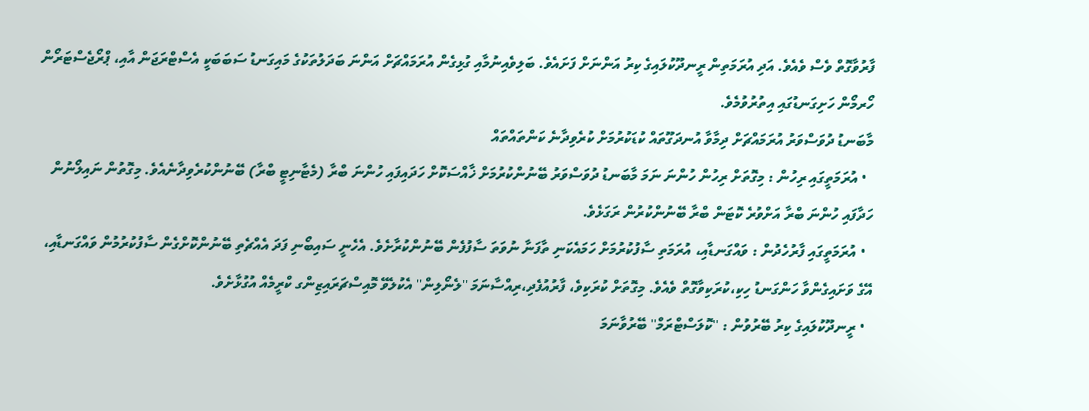ފާރުވާގޮތް ވެސް ވެއެވެ. އަދި އުރަމަތިން ރީނދޫކުލައިގެ ކިރު އަންނަށް ފަށައެވެ. ބަލިވެއިނުމާއި ގުޅިގެން އުރަމައްޗަށް އަންނަ ބަދަލުތަކުގެ މައިގަނޑު ސަބަބަކީ އެސްޓްރަޖަން އާއި، ޕްރޯޖެސްޓަރޯން ހޯރމޯން ހަށިގަނޑުގައި އިތުރުވުމެވެ.
މާބަނޑު ދުވަސްވަރު އުރަމައްޗަށް ދިމާވާ އުނދަގޫތައް ކުޑަކުރުމަށް ކުރެވިދާނެ ކަންތައްތައް
  • އުރަމަތީގައި ރިހުން : މިގޮތަށް ރިހުން ހުންނަ ނަމަ މާބަނޑު ދުވަސްވަރު ބޭނުންކުރުމަށް ޚާއްސަކޮށް ހަދައިފައި ހުންނަ ބްރާ (މެޓާނިޓީ ބްރާ) ބޭނުންކުރެވިދާނެއެވެ. މިގޮތުން ނައިލޯނުން ހަދާފައި ހުންނަ ބްރާ އަށްވުރެ ކޮޓަން ބްރާ ބޭނުންކުރުން ރަގަޅެވެ.
  • އުރަމަތީގައި ފާރުހެދުން : ވައްގަނޑާއި، އުރަމަތި ސާފުކުރުމަށް ހަމައެކަނި ތާފަނާ ނުވަތަ ސާފުފެން ބޭނުންކުރާށެވެ. އެހެނީ ސައިބޯނި ފަދަ އެއްޗެތި ބޭނުންކޮށްގެން ސާފުކުރުމުން ވައްގަނޑާއި، އޭގެ ވަށައިގެންވާ ހަންގަނޑު ހިކި،ކުރަކިވާގޮތް ވެއެވެ. މިގޮތަށް ކުރަކިވެ، ފާރުއުފެދި،ރިއްސާނަމަ ''ލެނޯލިން'' އެކުލެވޭ މޮއިސްޗަރައިޒިންގ ކްރީމެއް އުގުޅާށެވެ.
  • ރީނދޫކުލައިގެ ކިރު ބޭރުވުން : ''ކޮލަސްޓްރަމް'' ބޭރުވާނަމަ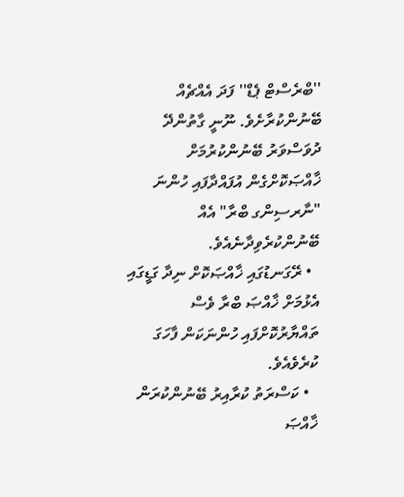''ބްރެސްޓް ޕެޑް'' ފަދަ އެއްޗެއް ބޭނުންކުރާށެވެ. ނޫނީ ގާތުންދޭ ދުވަސްވަރު ބޭނުންކުރުމަށް ޚާއްޞަކޮށްގެން އުފައްދާފައި ހުންނަ "ނާރސިންގ ބްރާ" އެއް ބޭނުންކުރެވިދާނެއެވެ.
  • ރޭގަނޑުގައި ޚާއްޞަކޮށް ނިދާ ގަޑީގައި އެޅުމަށް ޚާއްޞަ ބްރާ ވެސް ތައްޔާރުކޮށްފައި ހުންނަކަން ފާހަގަ ކުރެވެއެވެ.
  • ކަސްރަތު ކުރާއިރު ބޭނުންކުރަން ޚާއްޞަ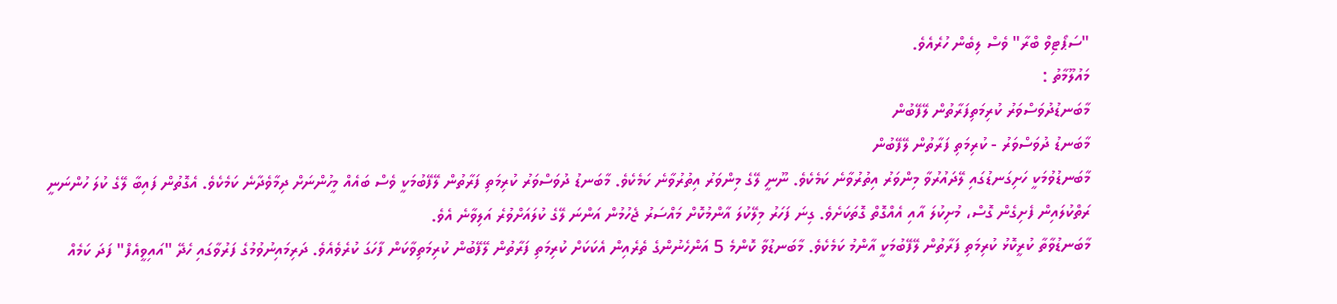"ސަޕޯޓިވް ބްރާ" ވެސް ލިބެން ހުރެއެވެ.
މައުލޫމާތު :
މާބަނޑުދުވަސްވަރު ކުރިމަތިފަރާތުން ލޭފޭބުން
މާބަނޑު ދުވަސްވަރު - ކުރިމަތި ފަރާތުން ލޭފޭބުން
މާބަނޑުވުމަކީ ހަށިގަނޑުގައި ލޭދައުރުވާ މިންވަރު އިތުރުވާނެ ކަމެކެވެ. ނޫނީ ލޭގެ މިންވަރު އިތުރުވާނެ ކަމެކެވެ. މާބަނޑު ދުވަސްވަރު ކުރިމަތި ފަރާތުން ލޭފޭބުމަކީ ވެސް ބައެއް މީހުންނަށް ދިމާވެދާނެ ކަމެކެވެ. އެގޮތުން ފައިބާ ލޭގެ ކުލަ ހުންނަނީ ރަތްކުލައިން ފެށިގެން ގޮސް، މުށިކުލަ އާއި އެއްގޮތް ގޮތަކަށެވެ. ގިނަ ފަހަރު މިލޭކުލަ އާންމުކޮށް މައްސަރު ޖެހުމުން އަންނަ ލޭގެ ކުލައަށްވުރެ އަލިވާނެ އެވެ.
މާބަނޑުވާތާ ކުރީކޮޅު ކުރިމަތި ފަރާތުން ލޭފޭބުމަކީ އާންމު ކަމެކެވެ. މާބަނޑުވާ ކޮންމެ 5 އަންހެނުންގެ ތެރެއިން އެކަކަށް ކުރިމަތި ފަރާތުން ލޭފޭބުން ކުރިމަތިވާކަން ފާހަގަ ކުރެވެއެވެ. ދަރިމައިނުވުމުގެ ފަރުވާގައި ހެދޭ "އައިވީއެފް" ފަދަ ކަމެއް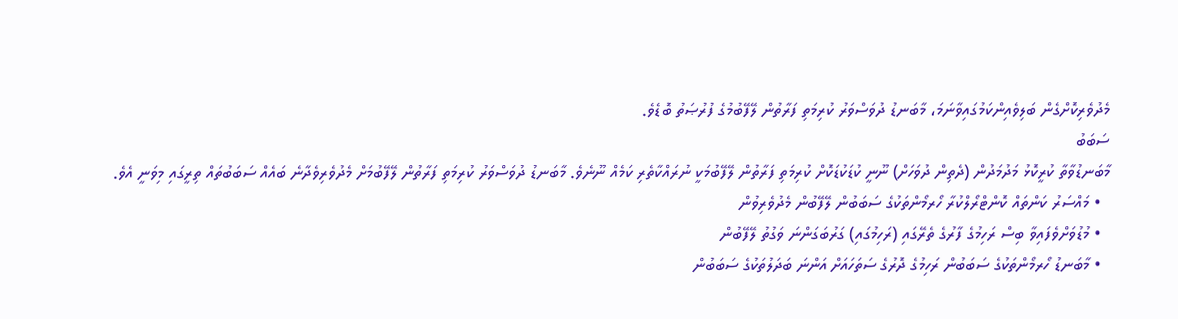މެދުވެރިކޮށްގެން ބަލިވެއިންކަމުގައިވާނަމަ، މާބަނޑު ދުވަސްވަރު ކުރިމަތި ފަރާތުން ލޭފޭބުމުގެ ފުރުޞަތު ބޮޑެވެ.
ސަބަބު
މާބަނޑުވާތާ ކުރީކޮޅު މަދުމަދުން (ދެތިން ދުވަހަށް) ނޫނީ ކުޑަކުޑަކޮށް ކުރިމަތި ފަރާތުން ލޭފޭބުމަކީ ނުރައްކާތެރި ކަމެއް ނޫނެވެ. މާބަނޑު ދުވަސްވަރު ކުރިމަތި ފަރާތުން ލޭފޭބުމަށް މެދުވެރިވެދާނެ ބައެއް ސަބަބުތައް ތިރީގައި މިވަނީ އެވެ.
  • މައްސަރު ކަންތައް ކޮންޓްރޯލްކުރާ ހޯރމޯންތަކުގެ ސަބަބުން ލޭފޭބުން މެދުވެރިވުން
  • މުޑުވަށްވެފައިވާ ބިސް ރަހިމުގެ ފާރުގެ ތެރޭގައި (ރަހިމުގައި) ގަރުބަގަންނަ ވަގުތު ލޭފޭބުން
  • މާބަނޑު ހޯރމޯންތަކުގެ ސަބަބުން ރަހިމުގެ ދޮރުގެ ސަތަހައަށް އަންނަ ބަދަލުތަކުގެ ސަބަބުން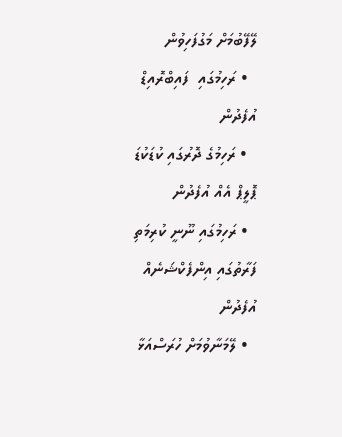ލޭފޭބުމަށް މަގުފަހިވުން
  • ރަހިމުގައި  ފައިބްރޮއިޑް އުފެދުން
  • ރަހިމުގެ ދޮރުގައި ކުޑަކުޑަ ޕޮލީޕް އެއް އުފެދުން
  • ރަހިމުގައި ނޫނީ ކުރިމަތި ފަރާތުގައި އިންފެކްޝަނެއް އުފެދުން
  • ލޭމަނާވުމަށް ހުރަސްއަޅާ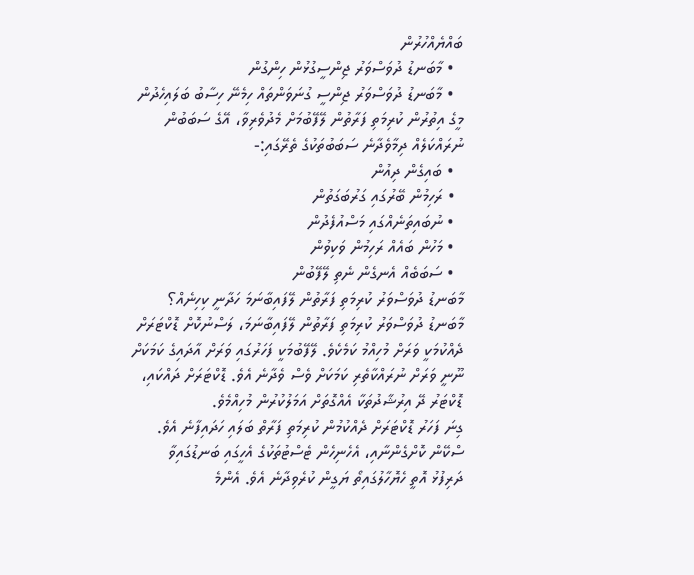ބައްޔެއްހުރުން
  • މާބަނޑު ދުވަސްވަރު ޖިންސީގުޅުން ހިންގުން
  • މާބަނޑު ދުވަސްވަރު ޖިންސީ ގުނަވަންތައް ހިމެނޭ ހިސާބު ބަލައިހެދުން
މީގެ އިތުރުން ކުރިމަތި ފަރާތުން ލޭފޭބުމަށް މެދުވެރިވާ، އޭގެ ސަބަބުން ނުރައްކަލެއް ދިމާވެދާނެ ސަބަބުތަކުގެ ތެރޭގައި:-
  • ބައިގެން ދިއުން
  • ރަހިމުން ބޭރުގައި ގަރުބަގަތުން
  • ނުބައިތަނެއްގައި މަސްއުފެދުން
  • މަހުން ބައެއް ރަހިމުން ވަކިވުން
  • ސަބަބެއް އެނގެން ނެތި ލޭފޭބުން
މާބަނޑު ދުވަސްވަރު ކުރިމަތި ފަރާތުން ލޭފައިބާނަމަ ހަދާނީ ކިހިނެއް؟
މާބަނޑު ދުވަސްވަރު ކުރިމަތި ފަރާތުން ލޭފައިބާނަމަ، ލަސްނުކޮށް ޑޮކްޓަރަށް ދެއްކުމަކީ ވަރަށް މުހިއްމު ކަމެކެވެ. ލޭފޭބުމަކީ ފަހަރުގައި ވަރަށް އާދައިގެ ކަމަކަށް ނޫނީ ވަރަށް ނުރައްކާތެރި ކަމަކަށް ވެސް ވެދާނެ އެވެ. ޑޮކްޓަރަށް ދައްކައި، ޑޮކްޓަރު ދޭ އިރުޝާދުތަކާ އެއްގޮތަށް އަމަލުކުރުން މުހިއްމެވެ.
ގިނަ ފަހަރު ޑޮކްޓަރަށް ދެއްކުމުން ކުރިމަތި ފަރާތް ބަލައި ހަދައިފާނެ އެވެ. ސްކޭން ކޮށްގެންނާއި، އެހެނިހެން ޓެސްޓުތަކުގެ އެހީގައި ބަނޑުގައިވާ ދަރިފުޅު އޮތީ ހެޔޮހާލުގައިތޯ ޔަގީން ކުރެވިދާނެ އެވެ. އެންމެ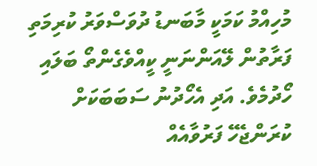މުހިއްމު ކަމަކީ މާބަނޑު ދުވަސްވަރު ކުރިމަތި ފަރާތުން ލޭއަންނަނީ ކީއްވެގެންތޯ ބަލައި ހޯދުމެވެ. އަދި އެހޯދުނު ސަބަބަކަށް ކުރަންޖެހޭ ފަރުވާއެއް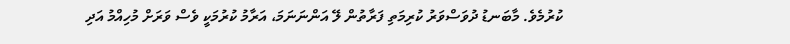ކުރުމެވެ. މާބަނޑު ދުވަސްވަރު ކުރިމަތި ފަރާތުން ލޭ އަންނަނަމަ، އަރާމު ކުރުމަކީ ވެސް ވަރަށް މުހިއްމު އަދި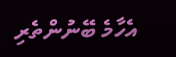އެހާމެ ބޭނުންތެރި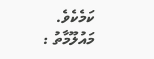ކަމެކެވެ.
މައުލޫމާތު :